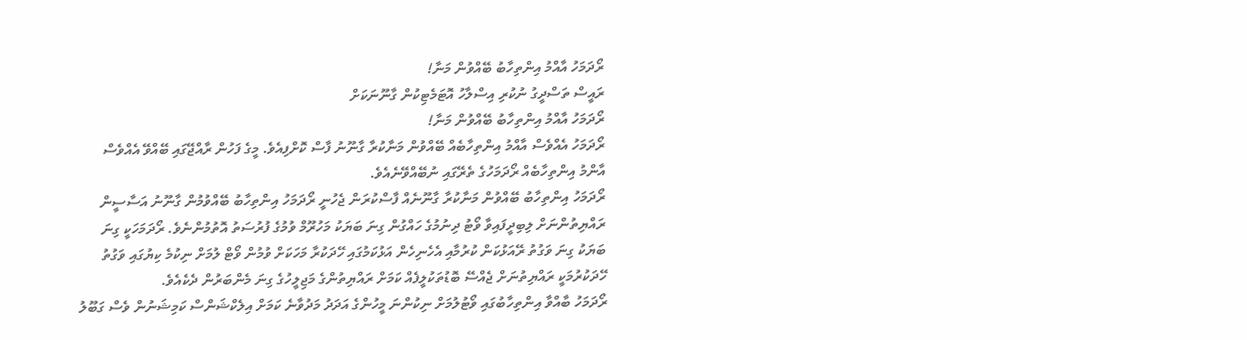ރޯދަމަހު އާއްމު އިންތިހާބު ބޭއްވުން މަނާ!
ރައީސް ތަސްދީގު ނުކުރި އިސްލާހު އޮޓަމެޓިކުން ގާނޫނަކަށް
ރޯދަމަހު އާއްމު އިންތިހާބު ބޭއްވުން މަނާ!
ރޯދަމަހު އެއްވެސް އާއްމު އިންތިހާބެއް ބޭއްވުން މަނާކުރާ ގާނޫނު ފާސް ކޮށްފިއެވެ. މީގެ ފަހުން ރާއްޖޭގައި ބޭއްވޭ އެއްވެސް އާންމު އިންތިހާބެއް ރޯދަމަހުގެ ތެރޭގައި ނުބޭއްވޭނެއެވެ.
ރޯދަމަހު އިންތިހާބު ބޭއްވުން މަނާކުރާ ގާނޫނެއް ފާސްކުރަން ޖެހުނީ ރޯދަމަހު އިންތިހާބު ބޭއްވުމުން ގާނޫނު އަސާސީން ރައްޔިތުންނަށް ލިބިދީފައިވާ ވޯޓު ދިނުމުގެ ހައްގުން ގިނަ ބަޔަކު މަހުރޫމް ވުމުގެ ފުރުސަތު އޮތުމުންނެވެ. ރޯދަމަހަކީ ގިނަ ބަޔަކު ގިނަ ވަގުތު ރޭއަޅުކަން ކުރުމާއި އެހެނިހެން އަޅުކަމުގައި ހޭދަކުރާ މަހަކަށް ވުމުން ވޯޓް ލުމަށް ނިކުމެ ކިޔުގައި ވަގުތު ހޭދަކުރުމަކީ ރައްޔިތުނަށް ޖެއްސޭ ބޮޑުތަކުލީފެއް ކަމަށް ރައްޔިތުންގެ މަޖިލީހުގެ ގިނަ މެންބަރުން ދެކެއެވެ.
ރޯދަމަހު ބާއްވާ އިންތިހާބުގައި ވޯޓުލުމަށް ނިކުންނަ މީހުންގެ އަދަދު މަދުވާނެ ކަމަށް އިލެކްޝަންސް ކަމިޝަނުން ވެސް ގަބޫލު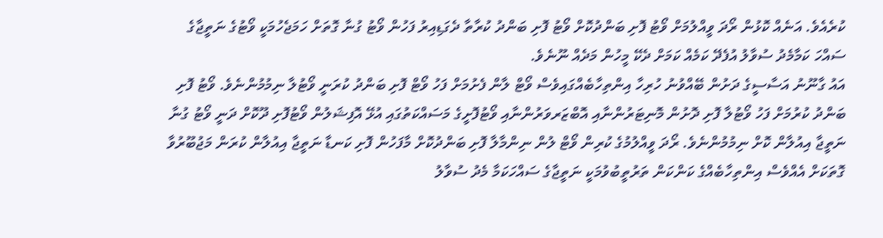ކުރެއެވެ. އަނެއް ކޮޅުން ރޯދަ ވީއްލުމަށް ވޯޓު ފޮށި ބަންދުކޮށް ވޯޓު ފޮށި ބަންދު ކުރާތާ ދެގަޑިއިރު ފަހުން ވޯޓު ގުނާ ގޮތަށް ހަމަޖެހުމަކީ ވޯޓުގެ ނަތީޖާގެ ސައްހަ ކަމާމެދު ސުވާލު އުފެދޭ ކަމެއް ކަމަށް ދެކޭ މީހުން މަދެއް ނޫނެވެ.
އައު ގާނޫނު އަސާސީގެ ދަށުން ބޭއްވުނު ހުރިހާ އިންތިހާބެއްގައިވެސް ވޯޓް ލާން ފެށުމަށް ފަހު ވޯޓް ފޮށި ބަންދު ކުރަނީ ވޯޓުލާ ނިމުމުންނެވެ. ވޯޓު ފޮށި ބަންދު ކުރުމަށް ފަހު ވޯޓުލާ ފޮށި ދޮށުން މޮނިޓަރުންނާއި އޮބްޒަރވަރުންނާއި ވޯޓުފޮށީގެ މަސައްކަތުގައި އުޅޭ އޮފިޝަލުން ވޯޓުފޮށި ދޫކޮށް ދަނީ ވޯޓު ގުނާ ނަތީޖާ އިއުލާން ކޮށް ނިމުމުންނެވެ. ރޯދަ ވީއްލުމުގެ ކުރިން ވޯޓް ލުން ނިންމާލާ ފޮށި ބަންދުކޮށް މާފަހުން ފޮށި ކަނޑާ ނަތީޖާ އިއުލާން ކުރަން މަޖުބޫރުވާ ގޮތަކަށް އެއްވެސް އިންތިހާބެއްގެ ކަންކަން ތަރުތީބުވުމަކީ ނަތީޖާގެ ސައްހަކަމާ މެދު ސުވާލު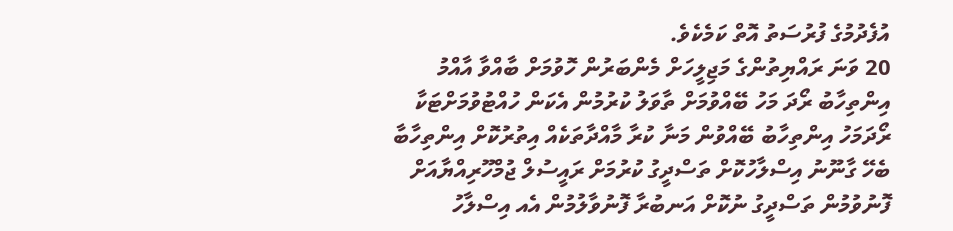އުފެދުމުގެ ފުރުސަތު އޮތް ކަމެކެވެ.
20 ވަނަ ރައްޔިތުންގެ މަޖިލީހަށް މެންބަރުން ހޮވުމަށް ބާއްވާ އާއްމު އިންތިހާބު ރޯދަ މަހު ބޭއްވުމަށް ތާވަލު ކުރުމުން އެކަން ހުއްޓުވުމަށްޓަކާ ރޯދަމަހު އިންތިހާބު ބޭއްވުން މަނާ ކުރާ މާއްދާތަކެއް އިތުރުކޮށް އިންތިހާބާ ބެހޭ ގާނޫނު އިސްލާހުކޮށް ތަސްދީގު ކުރުމަށް ރައީސުލް ޖުމްހޫރިއްޔާއަށް ފޮނުވުމުން ތަސްދީގު ނުކޮށް އަނބުރާ ފޮނުވާލުމުން އެއ އިސްލާހު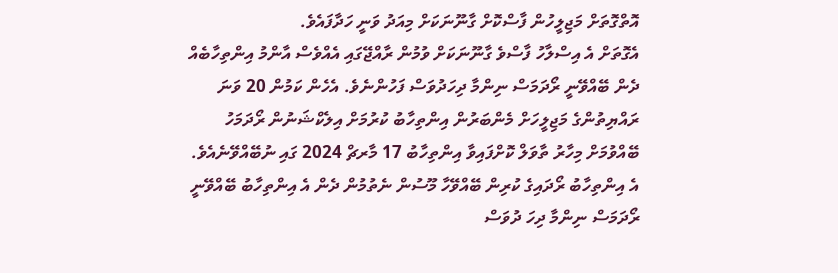އޮތްގޮތަށް މަޖިލީހުން ފާސްކޮށް ގާނޫނަކަށް މިއަދު ވަނީ ހަދާފައެވެ.
އެގޮތަށް އެ އިސްލާހު ފާސްވެ ގާނޫނަކަށް ވުމުން ރާއްޖޭގައި އެއްވެސް އާންމު އިންތިހާބެއް ދެން ބޭއްވޭނީ ރޯދަމަސް ނިންމާ ދިހަދުވަސް ފަހުންނެވެ. އެހެން ކަމުން 20 ވަނަ ރައްޔިތުންގެ މަޖިލީހަށް މެންބަރުން އިންތިހާބު ކުރުމަށް އިލެކްޝަނުން ރޯދަމަހު ބޭއްވުމަށް މިހާރު ތާވަލް ކޮށްފައިވާ އިންތިހާބު 17 މާރޗް 2024 ގައި ނުބޭއްވޭނެއެވެ. އެ އިންތިހާބު ރޯދައިގެ ކުރިން ބޭއްވޭހާ މޫސުން ނެތުމުން ދެން އެ އިންތިހާބު ބޭއްވޭނީ ރޯދަމަސް ނިންމާ ދިހަ ދުވަސް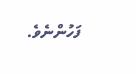ފަހުންނެވެ.